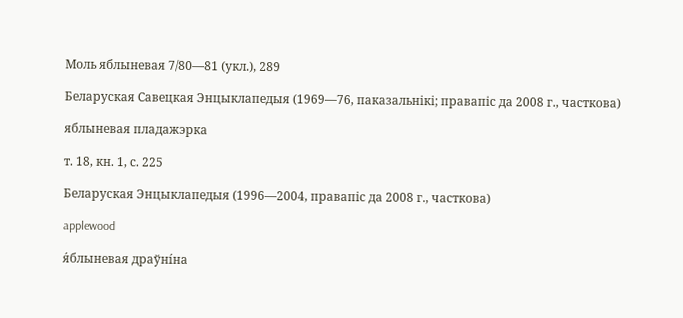Моль яблыневая 7/80—81 (укл.), 289

Беларуская Савецкая Энцыклапедыя (1969—76, паказальнікі; правапіс да 2008 г., часткова)

яблыневая пладажэрка

т. 18, кн. 1, с. 225

Беларуская Энцыклапедыя (1996—2004, правапіс да 2008 г., часткова)

applewood

я́блыневая драўні́на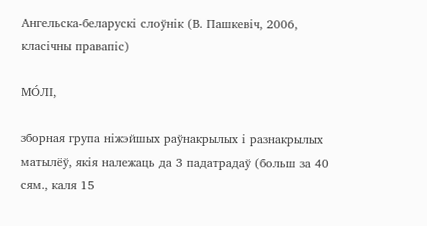Ангельска-беларускі слоўнік (В. Пашкевіч, 2006, класічны правапіс)

МО́ЛІ,

зборная група ніжэйшых раўнакрылых і разнакрылых матылёў, якія належаць да 3 падатрадаў (больш за 40 сям., каля 15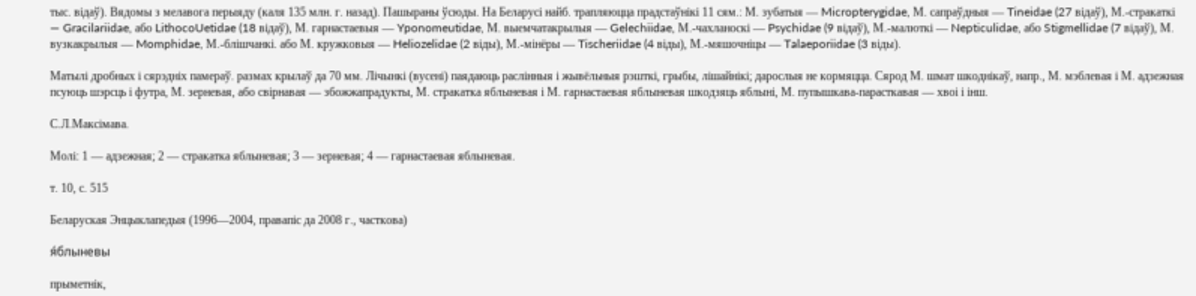тыс. відаў). Вядомы з мелавога перыяду (каля 135 млн. г. назад). Пашыраны ўсюды. На Беларусі найб. трапляюцца прадстаўнікі 11 сям.: М. зубатыя — Micropterygidae, М. сапраўдныя — Tineidae (27 відаў), М.-стракаткі — Gracilariidae, або LithocoUetidae (18 відаў), М. гарнастаевыя — Yponomeutidae, М. выемчатакрылыя — Gelechiidae, М.-чахланоскі — Psychidae (9 відаў), М.-малюткі — Nepticulidae, або Stigmellidae (7 відаў), М. вузкакрылыя — Momphidae, М.-блішчанкі. або М. кружковыя — Heliozelidae (2 віды), М.-мінёры — Tischeriidae (4 віды), М.-мяшочніцы — Talaeporiidae (3 віды).

Матылі дробных і сярэдніх памераў. размах крылаў да 70 мм. Лічынкі (вусені) паядаюць раслінныя і жывёльныя рэшткі, грыбы, лішайнікі; дарослыя не кормяцца. Сярод М. шмат шкоднікаў, напр., М. мэблевая і М. адзежная псуюць шэрсць і футра, М. зерневая, або свірнавая — збожжапрадукты, М. стракатка яблыневая і М. гарнастаевая яблыневая шкодзяць яблыні, М. пупышкава-парасткавая — хвоі і інш.

С.Л.Максімава.

Молі: 1 — адзежная; 2 — стракатка яблыневая; 3 — зерневая; 4 — гарнастаевая яблыневая.

т. 10, с. 515

Беларуская Энцыклапедыя (1996—2004, правапіс да 2008 г., часткова)

я́блыневы

прыметнік,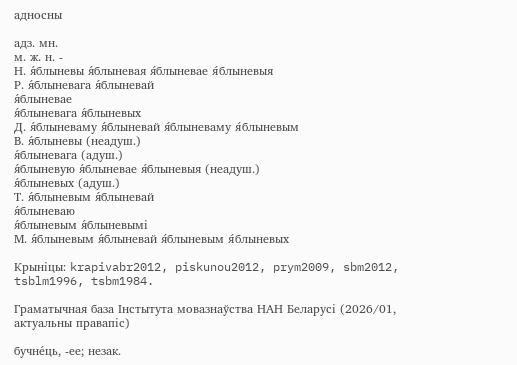адносны

адз. мн.
м. ж. н. -
Н. я́блыневы я́блыневая я́блыневае я́блыневыя
Р. я́блыневага я́блыневай
я́блыневае
я́блыневага я́блыневых
Д. я́блыневаму я́блыневай я́блыневаму я́блыневым
В. я́блыневы (неадуш.)
я́блыневага (адуш.)
я́блыневую я́блыневае я́блыневыя (неадуш.)
я́блыневых (адуш.)
Т. я́блыневым я́блыневай
я́блыневаю
я́блыневым я́блыневымі
М. я́блыневым я́блыневай я́блыневым я́блыневых

Крыніцы: krapivabr2012, piskunou2012, prym2009, sbm2012, tsblm1996, tsbm1984.

Граматычная база Інстытута мовазнаўства НАН Беларусі (2026/01, актуальны правапіс)

бучне́ць, ‑ее; незак.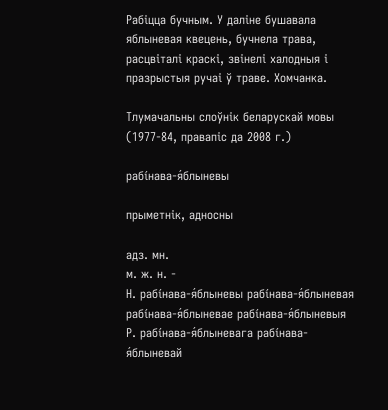Рабіцца бучным. У даліне бушавала яблыневая квецень, бучнела трава, расцвіталі краскі, звінелі халодныя і празрыстыя ручаі ў траве. Хомчанка.

Тлумачальны слоўнік беларускай мовы (1977-84, правапіс да 2008 г.)

рабі́нава-я́блыневы

прыметнік, адносны

адз. мн.
м. ж. н. -
Н. рабі́нава-я́блыневы рабі́нава-я́блыневая рабі́нава-я́блыневае рабі́нава-я́блыневыя
Р. рабі́нава-я́блыневага рабі́нава-я́блыневай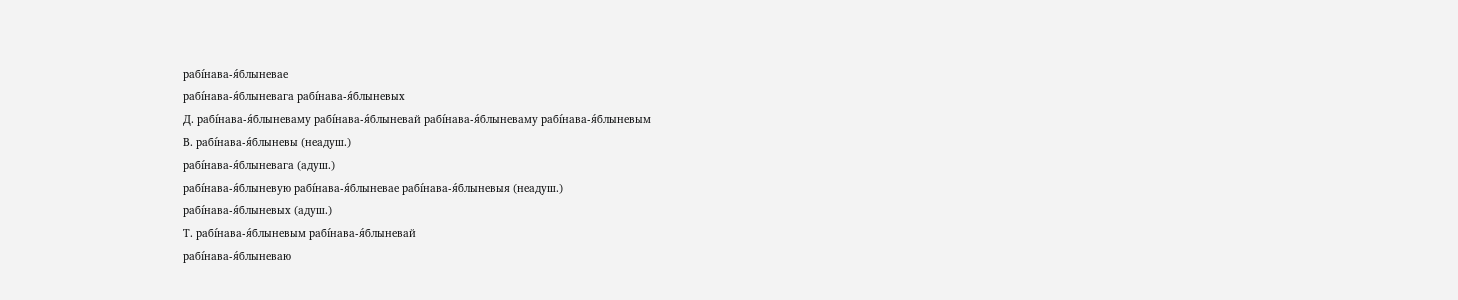рабі́нава-я́блыневае
рабі́нава-я́блыневага рабі́нава-я́блыневых
Д. рабі́нава-я́блыневаму рабі́нава-я́блыневай рабі́нава-я́блыневаму рабі́нава-я́блыневым
В. рабі́нава-я́блыневы (неадуш.)
рабі́нава-я́блыневага (адуш.)
рабі́нава-я́блыневую рабі́нава-я́блыневае рабі́нава-я́блыневыя (неадуш.)
рабі́нава-я́блыневых (адуш.)
Т. рабі́нава-я́блыневым рабі́нава-я́блыневай
рабі́нава-я́блыневаю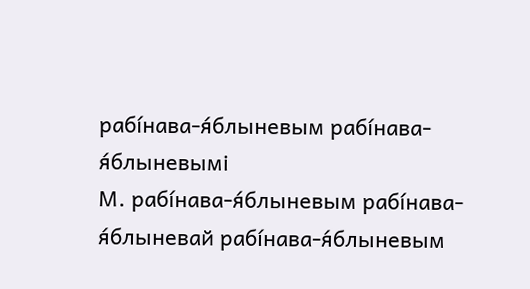рабі́нава-я́блыневым рабі́нава-я́блыневымі
М. рабі́нава-я́блыневым рабі́нава-я́блыневай рабі́нава-я́блыневым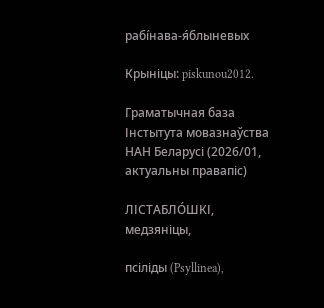рабі́нава-я́блыневых

Крыніцы: piskunou2012.

Граматычная база Інстытута мовазнаўства НАН Беларусі (2026/01, актуальны правапіс)

ЛІСТАБЛО́ШКІ, медзяніцы,

псіліды (Psyllinea),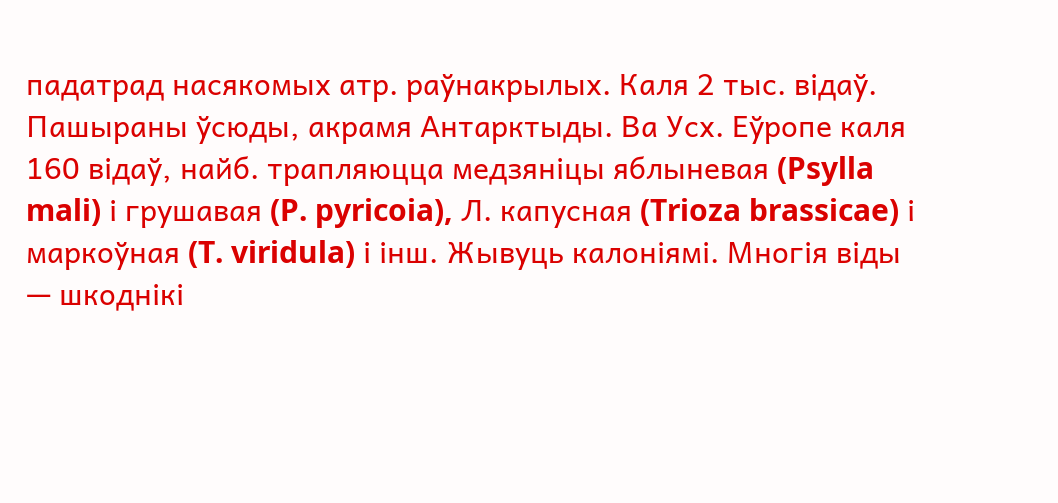падатрад насякомых атр. раўнакрылых. Каля 2 тыс. відаў. Пашыраны ўсюды, акрамя Антарктыды. Ва Усх. Еўропе каля 160 відаў, найб. трапляюцца медзяніцы яблыневая (Psylla mali) і грушавая (P. pyricoia), Л. капусная (Trioza brassicae) і маркоўная (T. viridula) і інш. Жывуць калоніямі. Многія віды — шкоднікі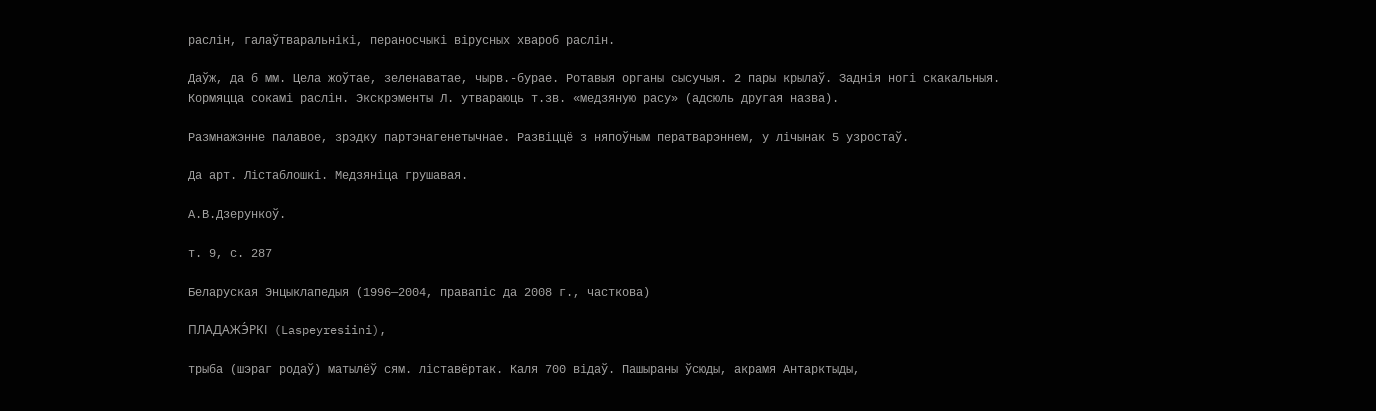раслін, галаўтваральнікі, пераносчыкі вірусных хвароб раслін.

Даўж, да б мм. Цела жоўтае, зеленаватае, чырв.-бурае. Ротавыя органы сысучыя. 2 пары крылаў. Заднія ногі скакальныя. Кормяцца сокамі раслін. Экскрэменты Л. утвараюць т.зв. «медзяную расу» (адсюль другая назва).

Размнажэнне палавое, зрэдку партэнагенетычнае. Развіццё з няпоўным ператварэннем, у лічынак 5 узростаў.

Да арт. Лістаблошкі. Медзяніца грушавая.

А.В.Дзерункоў.

т. 9, с. 287

Беларуская Энцыклапедыя (1996—2004, правапіс да 2008 г., часткова)

ПЛАДАЖЭ́РКІ (Laspeyresiini),

трыба (шэраг родаў) матылёў сям. ліставёртак. Каля 700 відаў. Пашыраны ўсюды, акрамя Антарктыды,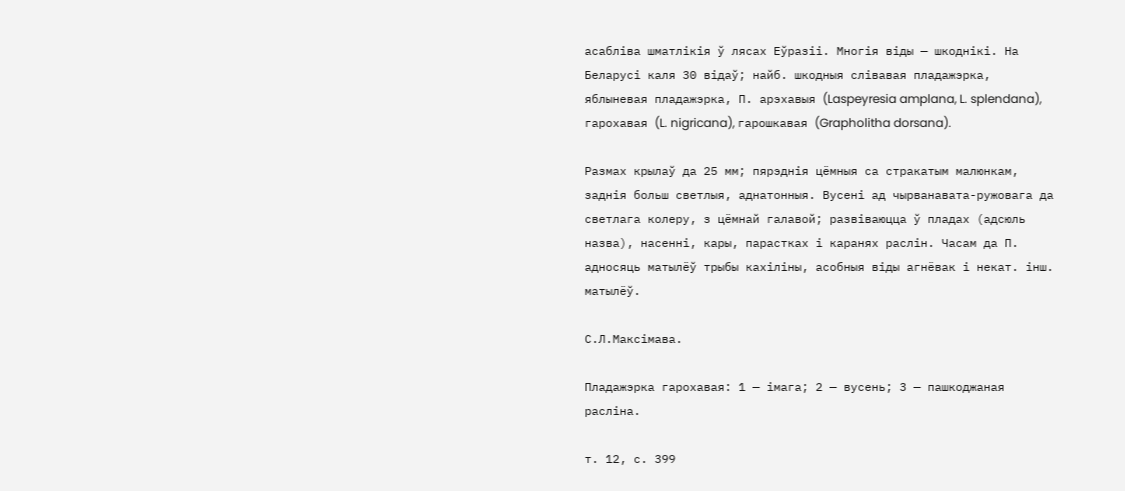асабліва шматлікія ў лясах Еўразіі. Многія віды — шкоднікі. На Беларусі каля 30 відаў; найб. шкодныя слівавая пладажэрка, яблыневая пладажэрка, П. арэхавыя (Laspeyresia amplana, L. splendana), гарохавая (L. nigricana), гарошкавая (Grapholitha dorsana).

Размах крылаў да 25 мм; пярэднія цёмныя са стракатым малюнкам, заднія больш светлыя, аднатонныя. Вусені ад чырванавата-ружовага да светлага колеру, з цёмнай галавой; развіваюцца ў пладах (адсюль назва), насенні, кары, парастках і каранях раслін. Часам да П. адносяць матылёў трыбы кахіліны, асобныя віды агнёвак і некат. інш. матылёў.

С.Л.Максімава.

Пладажэрка гарохавая: 1 — імага; 2 — вусень; 3 — пашкоджаная расліна.

т. 12, с. 399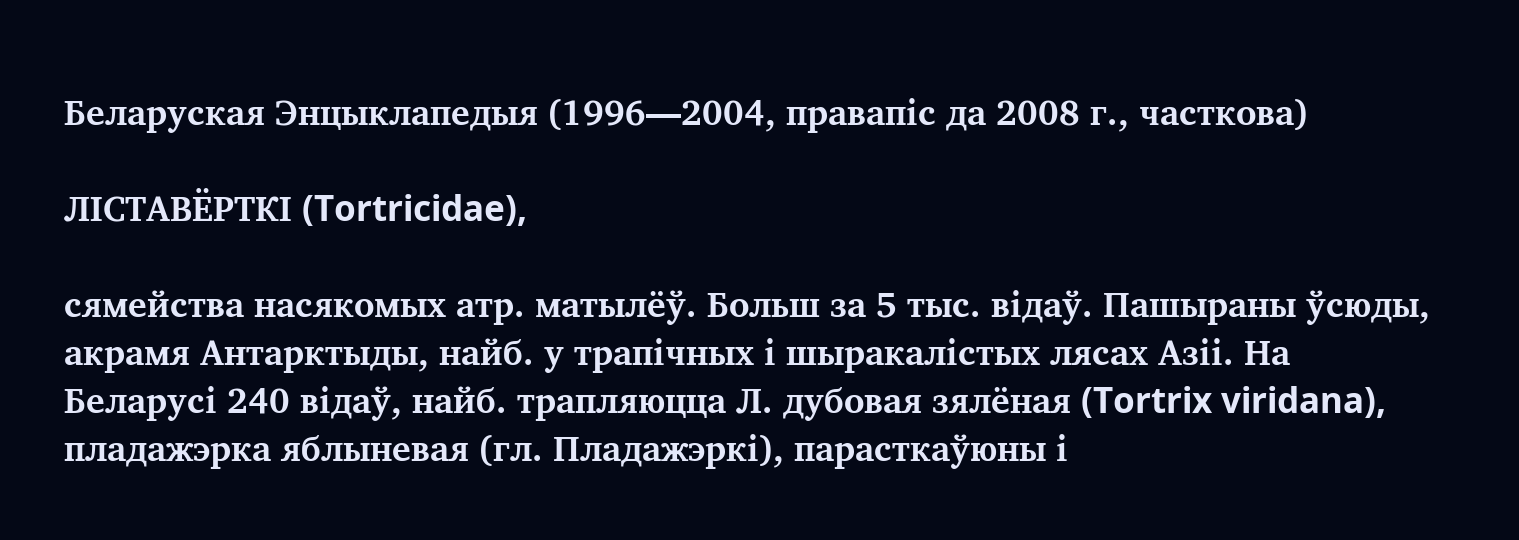Беларуская Энцыклапедыя (1996—2004, правапіс да 2008 г., часткова)

ЛІСТАВЁРТКІ (Tortricidae),

сямейства насякомых атр. матылёў. Больш за 5 тыс. відаў. Пашыраны ўсюды, акрамя Антарктыды, найб. у трапічных і шыракалістых лясах Азіі. На Беларусі 240 відаў, найб. трапляюцца Л. дубовая зялёная (Tortrix viridana), пладажэрка яблыневая (гл. Пладажэркі), парасткаўюны і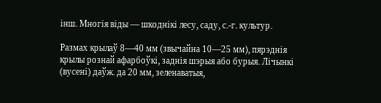інш. Многія віды — шкоднікі лесу, саду, с.-г. культур.

Размах крылаў 8—40 мм (звычайна 10—25 мм), пярэднія крылы рознай афарбоўкі, заднія шэрыя або бурыя. Лічынкі (вусені) даўж. да 20 мм, зеленаватыя,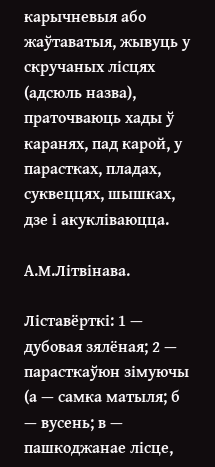карычневыя або жаўтаватыя, жывуць у скручаных лісцях (адсюль назва), праточваюць хады ў каранях, пад карой, у парастках, пладах, суквеццях, шышках, дзе і акукліваюцца.

А.М.Літвінава.

Ліставёрткі: 1 — дубовая зялёная; 2 — парасткаўюн зімуючы (а — самка матыля; б — вусень; в — пашкоджанае лісце,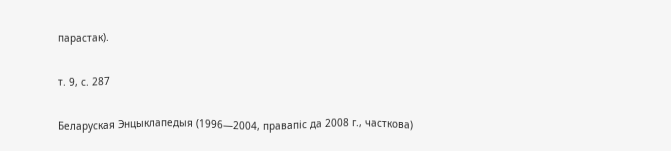парастак).

т. 9, с. 287

Беларуская Энцыклапедыя (1996—2004, правапіс да 2008 г., часткова)